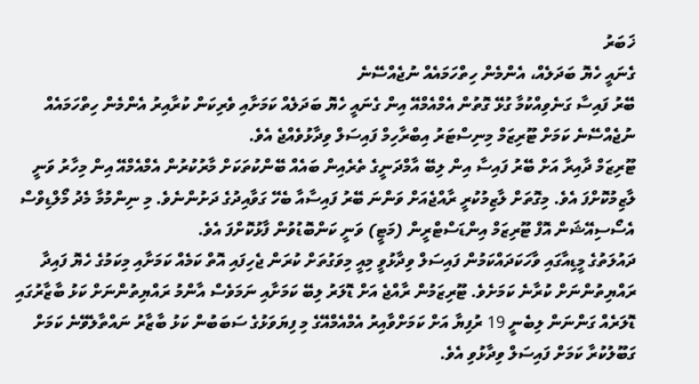ޚަބަރު
ގެނައީ ހެޔޮ ބަދަލެއް، އެންމެން ހިތްހަމައެއް ނުޖެއްސޭނެ
ބޭރު ފައިސާ ގަނެވިއްކުމާ ގުޅޭ ގޮތުން އެމްއެމްއޭ އިން ގެނައީ ހެޔޮ ބަދަލެއް ކަމަށާއި ވެރިކަން ކުރާއިރު އެންމެން ހިތްހަމައެއް ނުޖެއްސޭނެ ކަމަށް ޓޫރިޒަމް މިނިސްޓަރު އިބްރާހިމް ފައިސަލް ވިދާޅުވެއްޖެ އެވެ.
ޓޫރިޒަމް ދާއިރާ އަށް ބޭރު ފައިސާ އިން ލިބޭ އާމްދަނީގެ ތެރެއިން ބައެއް ބޭންކުތަކަށް މާރުކުރުން އެމްއެމްއޭ އިން މިހާރު ވަނީ ލާޒިމުކޮށްފަ އެވެ. މިގޮތަށް ލާޒިމުކުރީ ރާއްޖެއަށް ވަންނަ ބޭރު ފައިސާއާ ބެހޭ ގަވާއިދުގެ ދަށުންނެވެ. މި ނިންމުމާ މެދު މޯލްޑިވްސް އެސޯސިއޭޝަން އޮފް ޓޫރިޒަމް އިންޑަސްޓްރީން (މަޓީ) ވަނީ ކަންބޮޑުވުން ފާޅުކޮށްފަ އެވެ.
ދައުލަތުގެ މީޑިއާގައި ވާހަކަދައްކަމުން ފައިސަލް ވިދާޅުވީ މިއީ މިވަގުތަށް ކުރަން ޖެހިފައި އޮތް ކަމެއް ކަމަށާއި މިކަމުގެ ހެޔޮ ފައިދާ ރައްޔިތުންނަށް ކުރާނެ ކަމަށެވެ. ޓޫރިޒަމުން ރާއްޖެ އަށް ޑޮލަރު ލިބޭ ކަމަށާއި ނަމަވެސް އާންމު ރައްޔިތުންނަށް ކަޅު ބާޒާރުގައި ޑޮލަރެއް ގަންނަން ލިބެނީ 19 ރުފިޔާ އަށް ކަމަށްވާއިރު އެމްއެމްއޭގެ މި ފިޔަވަޅުގެ ސަބަބުން ކަޅު ބާޒާރު ނައްތާލެވޭނެ ކަމަށް ގަބޫލުކުރާ ކަމަށް ފައިސަލް ވިދާޅުވި އެވެ.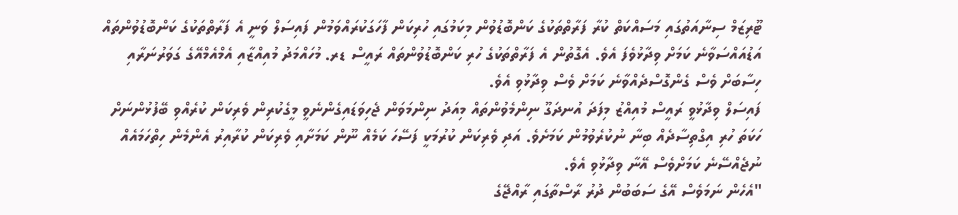ޓޫރިޒަމް ސިނާއަތުގައި މަސައްކަތް ކުރާ ފަރާތްތަކުގެ ކަންބޮޑުވުން މިކަމުގައި ހުރިކަން ފާހަގަކުރައްވަމުން ފައިސަލް ވަނީ އެ ފަރާތްތަކުގެ ކަންބޮޑުވުންތައް އަޑުއައްސަވާނެ ކަމަށް ވިދާޅުވެފަ އެވެ. އެގޮތުން އެ ފަރާތްތަކުގެ ހުރި ކަންބޮޑުވުންތައް ރައީސް ޑރ. މުހައްމަދު މުއިއްޒާއި އެމްއެމްއޭގެ ގަވަރުނަރާއި ހިސާބަށް ވެސް ގެންގޮސްދެއްވާނެ ކަމަށް ވެސް ވިދާޅުވި އެވެ.
ފައިސަލް ވިދާޅުވީ ރައީސް މުއިއްޒު މިފަދަ އުނދަގޫ ނިންމެވުންތައް މިއަދު ނިންމަވަން ޖެހިވަޑައިގެންނެވީ މީގެކުރިން ވެރިކަން ކުރެއްވި ބޭފުޅުންނަށް ހަކަތަ ހުރި އިގްތިސާދެއް ބިނާ ނުކުރެވުމުން ކަމަށެވެ. އަދި ވެރިކަން ކުރުމަކީ ފަސޭހަ ކަމެއް ނޫން ކަމަށާއި ވެރިކަން ކުރާއިރު އެންމެން ހިތްހަމައެއް ނުޖެއްސޭނެ ކަމަށްވެސް އޭނާ ވިދާޅުވި އެވެ.
"އެހެން ނަމަވެސް އޭގެ ސަބަބުން ދުރު ރާސްތާގައި ރާއްޖޭގެ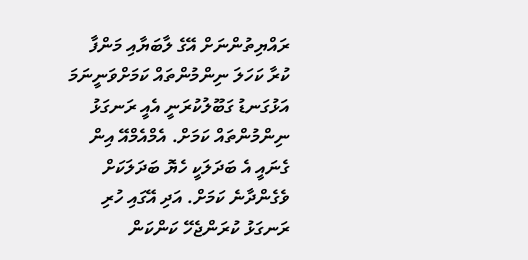ރައްޔިތުންނަށް އޭގެ ލާބަޔާއި މަންފާ ކުރާ ކަހަލަ ނިންމުންތައް ކަމަށްވަނީނަމަ އަޅުގަނޑު ގަބޫލުކުރަނީ އެއީ ރަނގަޅު ނިންމުންތައް ކަމަށް. އެމްއެމްއޭ އިން ގެނައީ އެ ބަދަލަކީ ހެޔޮ ބަދަލަކަށް ވެގެންދާނެ ކަމަށް. އަދި އޭގައި ހުރި ރަނގަޅު ކުރަންޖެހޭ ކަންކަން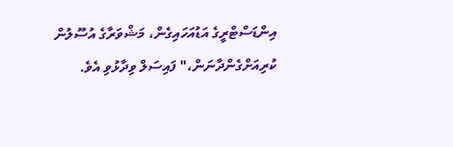އިންޑަސްޓްރީގެ އަޑުއަހައިގެން، މަޝްވަރާގެ އުސޫލުން ކުރިއަށްގެންދާނަން،" ފައިސަލް ވިދާޅުވި އެވެ.